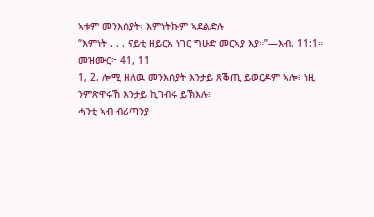ኣቱም መንእሰያት፡ እምነትኩም ኣደልድሉ
“እምነት . . . ናይቲ ዘይርአ ነገር ግሁድ መርኣያ እያ።”—እብ. 11:1።
መዝሙር፦ 41, 11
1, 2. ሎሚ ዘለዉ መንእሰያት እንታይ ጸቕጢ ይወርዶም ኣሎ፧ ነዚ ንምጽዋሩኸ እንታይ ኪገብሩ ይኽእሉ፧
ሓንቲ ኣብ ብሪጣንያ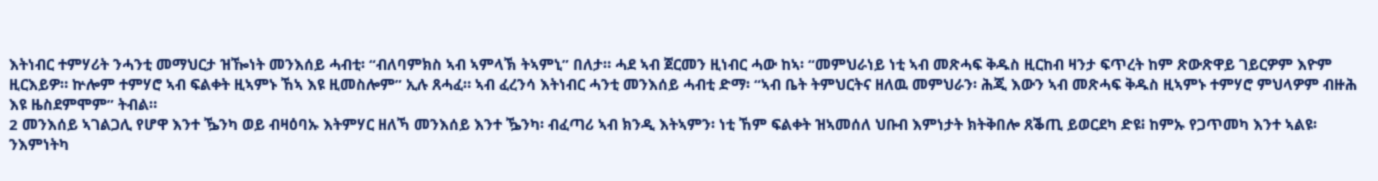እትነብር ተምሃሪት ንሓንቲ መማህርታ ዝዀነት መንእሰይ ሓብቲ፡ “ብለባምክስ ኣብ ኣምላኽ ትኣምኒ” በለታ። ሓደ ኣብ ጀርመን ዚነብር ሓው ከኣ፡ “መምህራነይ ነቲ ኣብ መጽሓፍ ቅዱስ ዚርከብ ዛንታ ፍጥረት ከም ጽውጽዋይ ገይርዎም እዮም ዚርእይዎ። ኵሎም ተምሃሮ ኣብ ፍልቀት ዚኣምኑ ኸኣ እዩ ዚመስሎም” ኢሉ ጸሓፈ። ኣብ ፈረንሳ እትነብር ሓንቲ መንእሰይ ሓብቲ ድማ፡ “ኣብ ቤት ትምህርትና ዘለዉ መምህራን፡ ሕጂ እውን ኣብ መጽሓፍ ቅዱስ ዚኣምኑ ተምሃሮ ምህላዎም ብዙሕ እዩ ዜስደምሞም” ትብል።
2 መንእሰይ ኣገልጋሊ የሆዋ እንተ ዄንካ ወይ ብዛዕባኡ እትምሃር ዘለኻ መንእሰይ እንተ ዄንካ፡ ብፈጣሪ ኣብ ክንዲ እትኣምን፡ ነቲ ኸም ፍልቀት ዝኣመሰለ ህቡብ እምነታት ክትቅበሎ ጸቕጢ ይወርደካ ድዩ፧ ከምኡ የጋጥመካ እንተ ኣልዩ፡ ንእምነትካ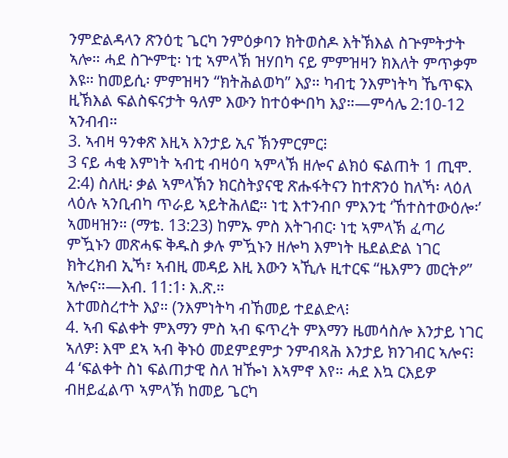ንምድልዳላን ጽንዕቲ ጌርካ ንምዕቃባን ክትወስዶ እትኽእል ስጕምትታት ኣሎ። ሓደ ስጕምቲ፡ ነቲ ኣምላኽ ዝሃበካ ናይ ምምዝዛን ክእለት ምጥቃም እዩ። ከመይሲ፡ ምምዝዛን “ክትሕልወካ” እያ። ካብቲ ንእምነትካ ኼጥፍእ ዚኽእል ፍልስፍናታት ዓለም እውን ከተዕቍበካ እያ።—ምሳሌ 2:10-12 ኣንብብ።
3. ኣብዛ ዓንቀጽ እዚኣ እንታይ ኢና ኽንምርምር፧
3 ናይ ሓቂ እምነት ኣብቲ ብዛዕባ ኣምላኽ ዘሎና ልክዕ ፍልጠት 1 ጢሞ. 2:4) ስለዚ፡ ቃል ኣምላኽን ክርስትያናዊ ጽሑፋትናን ከተጽንዕ ከለኻ፡ ላዕለ ላዕሉ ኣንቢብካ ጥራይ ኣይትሕለፎ። ነቲ እተንብቦ ምእንቲ ‘ኸተስተውዕሎ፡’ ኣመዛዝን። (ማቴ. 13:23) ከምኡ ምስ እትገብር፡ ነቲ ኣምላኽ ፈጣሪ ምዃኑን መጽሓፍ ቅዱስ ቃሉ ምዃኑን ዘሎካ እምነት ዜደልድል ነገር ክትረክብ ኢኻ፣ ኣብዚ መዳይ እዚ እውን ኣኺሉ ዚተርፍ “ዜእምን መርትዖ” ኣሎና።—እብ. 11:1፡ እ.ጽ.።
እተመስረተት እያ። (ንእምነትካ ብኸመይ ተደልድላ፧
4. ኣብ ፍልቀት ምእማን ምስ ኣብ ፍጥረት ምእማን ዜመሳስሎ እንታይ ነገር ኣለዎ፧ እሞ ደኣ ኣብ ቅኑዕ መደምደምታ ንምብጻሕ እንታይ ክንገብር ኣሎና፧
4 ‘ፍልቀት ስነ ፍልጠታዊ ስለ ዝዀነ እኣምኖ እየ። ሓደ እኳ ርእይዎ ብዘይፈልጥ ኣምላኽ ከመይ ጌርካ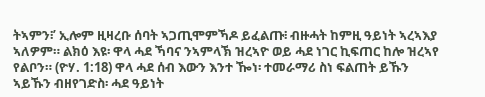ትኣምን፧’ ኢሎም ዚዛረቡ ሰባት ኣጋጢሞምኻዶ ይፈልጡ፧ ብዙሓት ከምዚ ዓይነት ኣረኣእያ ኣለዎም። ልክዕ እዩ፡ ዋላ ሓደ ኻባና ንኣምላኽ ዝረኣዮ ወይ ሓደ ነገር ኪፍጠር ከሎ ዝረኣየ የልቦን። (ዮሃ. 1:18) ዋላ ሓደ ሰብ እውን እንተ ዀነ፡ ተመራማሪ ስነ ፍልጠት ይኹን ኣይኹን ብዘየገድስ፡ ሓደ ዓይነት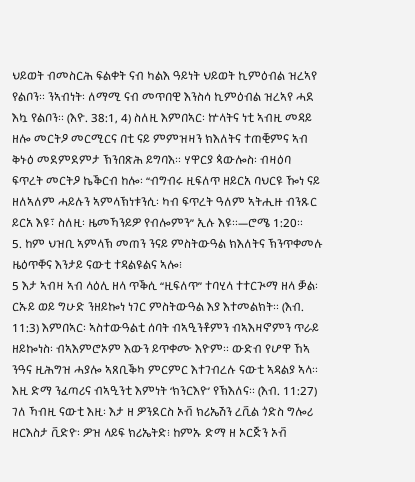ህይወት ብመስርሕ ፍልቀት ናብ ካልእ ዓይነት ህይወት ኪምዕብል ዝረኣየ የልቦን። ንኣብነት፡ ለማሚ ናብ መጥበዊ እንስሳ ኪምዕብል ዝረኣየ ሓደ እኳ የልቦን። (እዮ. 38:1, 4) ስለዚ እምበኣር፡ ኵላትና ነቲ ኣብዚ መዳይ ዘሎ መርትዖ መርሚርና በቲ ናይ ምምዝዛን ክእለትና ተጠቒምና ኣብ ቅኑዕ መደምደምታ ኽንበጽሕ ይግባእ። ሃዋርያ ጳውሎስ፡ ብዛዕባ ፍጥረት መርትዖ ኬቕርብ ከሎ፡ “ብግብሩ ዚፍለጥ ዘይርአ ባህርዩ ዀነ ናይ ዘለኣለም ሓይሉን ኣምላኽነቱንሲ፡ ካብ ፍጥረት ዓለም ኣትሒዙ ብንጹር ይርአ እዩ፣ ስለዚ፡ ዜመኻንይዎ የብሎምን” ኢሉ እዩ።—ሮሜ 1:20።
5. ከም ህዝቢ ኣምላኽ መጠን ንናይ ምስትውዓል ክእለትና ኽንጥቀመሉ ዜዕጥቐና እንታይ ናውቲ ተዳልዩልና ኣሎ፧
5 እታ ኣብዛ ኣብ ላዕሊ ዘላ ጥቕሲ “ዚፍለጥ” ተባሂላ ተተርጒማ ዘላ ቓል፡ ርኡይ ወይ ግሁድ ንዘይኰነ ነገር ምስትውዓል እያ እተመልክት። (እብ. 11:3) እምበኣር፡ ኣስተውዓልቲ ሰባት ብኣዒንቶምን ብኣእዛኖምን ጥራይ ዘይኰነስ፡ ብኣእምሮኦም እውን ይጥቀሙ እዮም። ውድብ የሆዋ ኸኣ ንዓና ዚሕግዝ ሓያሎ ኣጸቢቕካ ምርምር እተገብረሉ ናውቲ ኣዳልያ ኣላ። እዚ ድማ ንፈጣሪና ብኣዒንቲ እምነት ‘ክንርእዮ’ የኽእለና። (እብ. 11:27) ገለ ኻብዚ ናውቲ እዚ፡ እታ ዘ ዎንደርስ ኦቭ ክሪኤሽን ረቪል ጎድስ ግሎሪ ዘርእስታ ቪድዮ፡ ዎዝ ላይፍ ክሪኤትድ፧ ከምኡ ድማ ዘ ኦርጅን ኦቭ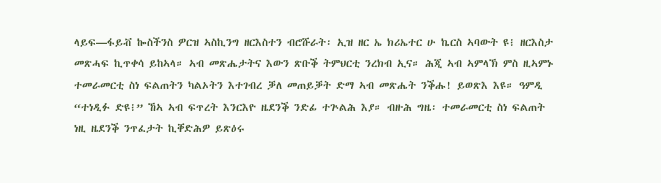ላይፍ—ፋይቭ ኰስችንስ ዎርዝ ኣስኪንግ ዘርእስተን ብሮሹራት፡ ኢዝ ዘር ኤ ክሪኤተር ሁ ኬርስ ኣባውት ዩ፧ ዘርእስታ መጽሓፍ ኪጥቀሳ ይከኣላ። ኣብ መጽሔታትና እውን ጽቡቕ ትምህርቲ ንረክብ ኢና። ሕጂ ኣብ ኣምላኽ ምስ ዚኣምኑ ተመራመርቲ ስነ ፍልጠትን ካልኦትን እተገብረ ቓለ መጠይቓት ድማ ኣብ መጽሔት ንቕሑ! ይወጽእ እዩ። ዓምዲ “ተነዲፉ ድዩ፧” ኸኣ ኣብ ፍጥረት እንርእዮ ዜደንቕ ንድፊ ተጕልሕ እያ። ብዙሕ ግዜ፡ ተመራመርቲ ስነ ፍልጠት ነዚ ዜደንቕ ንጥፈታት ኪቐድሕዎ ይጽዕሩ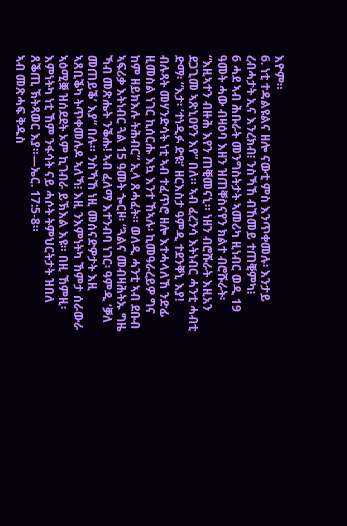እዮም።
6. ነቲ ተዳልዩልና ዘሎ ናውቲ ምስ እንጥቀመሉ፡ እንታይ ረብሓታት ኢና እንረክብ፧ ንስኻኸ ብኸመይ ተጠቒምካ፧
6 ሓደ ኣብ ሕቡራት መንግስትታት ኣመሪካ ዚነብር ወዲ 19 ዓመት ሓው ብዛዕባ እዘን ዝጠቐስናየን ክልተ ብሮሹራት፡ “እዚኣተን ብዙሕ እየን ጠቒመናኒ። ነዘን ብሮሹራት እዚአን ደጋጊመ ኣጽኒዐየን እየ” በለ። ኣብ ፈረንሳ እትነብር ሓንቲ ሓብቲ ድማ፡ “እታ፡ ‘ተነዲፉ ድዩ፧’ ዘርእስታ ዓምዲ ተደንቐኒ እያ! ብሉጻት መሃንድሳት ነቲ ኣብ ተፈጥሮ ዘሎ እተሓላለኸ ንድፊ ዚመስል ነገር ኪሰርሑ እኳ እንተ ኸኣሉ፡ ኪመዓራረይዎ ግና ከም ዘይክእሉ ትሕብር” ኢላ ጸሓፈት። ወለዲ ሓንቲ ኣብ ደቡብ ኣፍሪቃ እትነብር ጓል 15 ዓመት ጐርዞ፡ “ጓልና መብዛሕትኡ ግዜ ኻብ መጽሔት ንቕሑ! ኣብ ፈለማ እተንብባ ነገር፡ ዓምዲ ‘ቓለ መጠይቕ’ እያ” በሉ። ንስኻኸ ነዚ መሰናድዎታት እዚ ኣጸቢቕካ ትጥቀመሉዶ ኣለኻ፧ እዚ ንእምነትካ ኸምታ ሰራውራ ኣዕሚቛ ዝሰደደት ኦም ኪገብራ ይኽእል እዩ። በዚ ኸምዚ፡ እምነትካ ነቲ ኸም ንፋሳት ናይ ሓሶት ትምህርትታት ዝበለ ጸቕጢ ኽትጻወር እያ።—ኤር. 17:5-8።
ኣብ መጽሓፍ ቅዱስ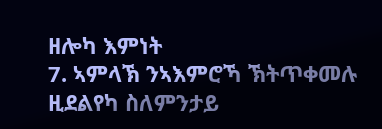ዘሎካ እምነት
7. ኣምላኽ ንኣእምሮኻ ኽትጥቀመሉ ዚደልየካ ስለምንታይ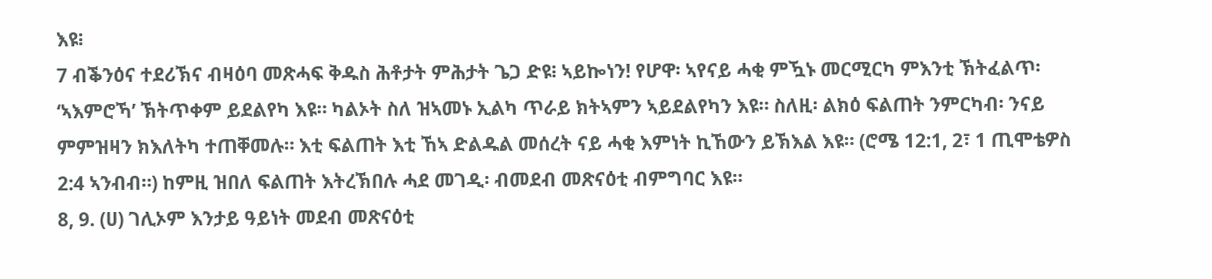እዩ፧
7 ብቕንዕና ተደሪኽና ብዛዕባ መጽሓፍ ቅዱስ ሕቶታት ምሕታት ጌጋ ድዩ፧ ኣይኰነን! የሆዋ፡ ኣየናይ ሓቂ ምዃኑ መርሚርካ ምእንቲ ኽትፈልጥ፡ ‘ኣእምሮኻ’ ኽትጥቀም ይደልየካ እዩ። ካልኦት ስለ ዝኣመኑ ኢልካ ጥራይ ክትኣምን ኣይደልየካን እዩ። ስለዚ፡ ልክዕ ፍልጠት ንምርካብ፡ ንናይ ምምዝዛን ክእለትካ ተጠቐመሉ። እቲ ፍልጠት እቲ ኸኣ ድልዱል መሰረት ናይ ሓቂ እምነት ኪኸውን ይኽእል እዩ። (ሮሜ 12:1, 2፣ 1 ጢሞቴዎስ 2:4 ኣንብብ።) ከምዚ ዝበለ ፍልጠት እትረኽበሉ ሓደ መገዲ፡ ብመደብ መጽናዕቲ ብምግባር እዩ።
8, 9. (ሀ) ገሊኦም እንታይ ዓይነት መደብ መጽናዕቲ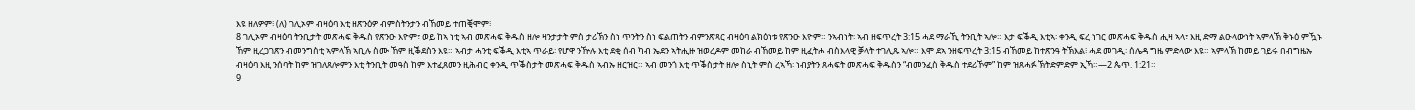እዩ ዘለዎም፧ (ለ) ገሊኦም ብዛዕባ እቲ ዘጽንዕዎ ብምስትንታን ብኸመይ ተጠቒሞም፧
8 ገሊኦም ብዛዕባ ትንቢታት መጽሓፍ ቅዱስ የጽንዑ እዮም፣ ወይ ከኣ ነቲ ኣብ መጽሓፍ ቅዱስ ዘሎ ዛንታታት ምስ ታሪኽን ስነ ጥንትን ስነ ፍልጠትን ብምንጽጻር ብዛዕባ ልክዕነቱ የጽንዑ እዮም። ንኣብነት፡ ኣብ ዘፍጥረት 3:15 ሓደ ማራኺ ትንቢት ኣሎ። እታ ፍቕዲ እቲኣ፡ ቀንዲ ፍረ ነገር መጽሓፍ ቅዱስ ሒዛ ኣላ፣ እዚ ድማ ልዑላውነት ኣምላኽ ቅኑዕ ምዃኑ ኸም ዚረጋገጽን ብመንግስቲ ኣምላኽ ኣቢሉ ስሙ ኸም ዚቕደስን እዩ። ኣብታ ሓንቲ ፍቕዲ እቲኣ ጥራይ፡ የሆዋ ንዅሉ እቲ ደቂ ሰብ ካብ ኤደን ኣትሒዙ ዝወረዶም መከራ ብኸመይ ከም ዚፈትሖ ብስእላዊ ቓላት ተገሊጹ ኣሎ። እሞ ደኣ ንዘፍጥረት 3:15 ብኸመይ ከተጽንዓ ትኽእል፧ ሓደ መገዲ፡ ሰሌዳ ግዜ ምድላው እዩ። ኣምላኽ ከመይ ገይሩ በብግዜኡ ብዛዕባ እዚ ንሰባት ከም ዝገለጸሎምን እቲ ትንቢት መዓስ ከም እተፈጸመን ዚሕብር ቀንዲ ጥቕስታት መጽሓፍ ቅዱስ ኣብኡ ዘርዝር። ኣብ መንጎ እቲ ጥቕስታት ዘሎ ስኒት ምስ ረኣኻ፡ ነብያትን ጸሓፍት መጽሓፍ ቅዱስን “ብመንፈስ ቅዱስ ተደሪኾም” ከም ዝጸሓፉ ኽትድምድም ኢኻ።—2 ጴጥ. 1:21።
9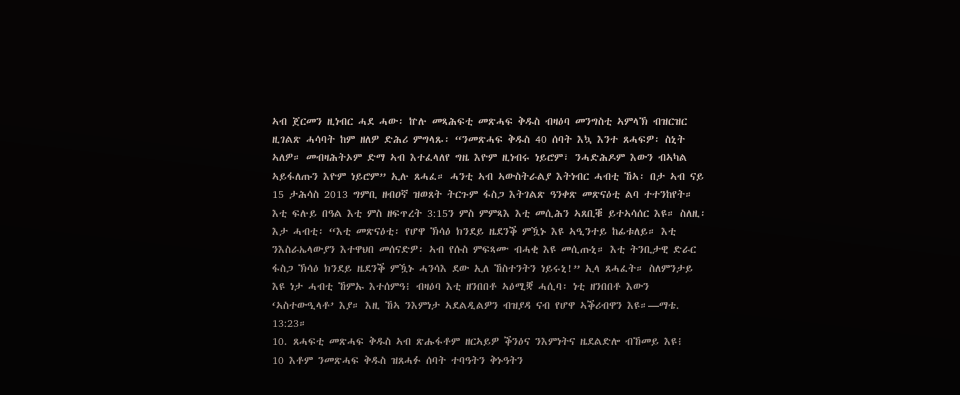ኣብ ጀርመን ዚነብር ሓደ ሓው፡ ኵሉ መጻሕፍቲ መጽሓፍ ቅዱስ ብዛዕባ መንግስቲ ኣምላኽ ብዝርዝር ዚገልጽ ሓሳባት ከም ዘለዎ ድሕሪ ምግላጹ፡ “ንመጽሓፍ ቅዱስ 40 ሰባት እኳ እንተ ጸሓፍዎ፡ ስኒት ኣለዎ። መብዛሕትኦም ድማ ኣብ እተፈላለየ ግዜ እዮም ዚነብሩ ነይሮም፣ ንሓድሕዶም እውን ብኣካል ኣይፋለጡን እዮም ነይሮም” ኢሉ ጸሓፈ። ሓንቲ ኣብ ኣውስትራልያ እትነብር ሓብቲ ኸኣ፡ በታ ኣብ ናይ 15 ታሕሳስ 2013 ግምቢ ዘብዐኛ ዝወጸት ትርጉም ፋስጋ እትገልጽ ዓንቀጽ መጽናዕቲ ልባ ተተንከየት። እቲ ፍሉይ በዓል እቲ ምስ ዘፍጥረት 3:15ን ምስ ምምጻእ እቲ መሲሕን ኣጸቢቑ ይተኣሳሰር እዩ። ስለዚ፡ እታ ሓብቲ፡ “እቲ መጽናዕቲ፡ የሆዋ ኽሳዕ ክንደይ ዜደንቕ ምዃኑ እዩ ኣዒንተይ ከፊቱለይ። እቲ ንእስራኤላውያን እተዋህበ መሰናድዎ፡ ኣብ የሱስ ምፍጻሙ ብሓቂ እዩ መሲጡኒ። እቲ ትንቢታዊ ድራር ፋስጋ ኽሳዕ ክንደይ ዜደንቕ ምዃኑ ሓንሳእ ደው ኢለ ኸስተንትን ነይሩኒ!” ኢላ ጸሓፈት። ስለምንታይ እዩ ነታ ሓብቲ ኸምኡ እተሰምዓ፧ ብዛዕባ እቲ ዘንበበቶ ኣዕሚቛ ሓሲባ፡ ነቲ ዘንበበቶ እውን ‘ኣስተውዒላቶ’ እያ። እዚ ኸኣ ንእምነታ ኣደልዲልዎን ብዝያዳ ናብ የሆዋ ኣቕሪብዋን እዩ።—ማቴ. 13:23።
10. ጸሓፍቲ መጽሓፍ ቅዱስ ኣብ ጽሑፋቶም ዘርኣይዎ ቕንዕና ንእምነትና ዜደልድሎ ብኸመይ እዩ፧
10 እቶም ንመጽሓፍ ቅዱስ ዝጸሓፉ ሰባት ተባዓትን ቅኑዓትን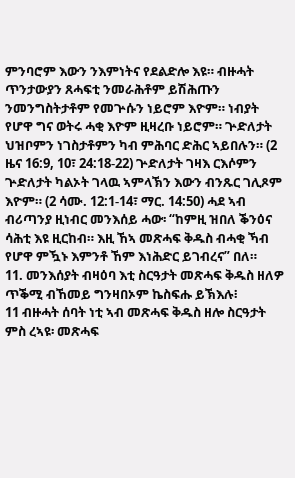ምንባሮም እውን ንእምነትና የደልድሎ እዩ። ብዙሓት ጥንታውያን ጸሓፍቲ ንመራሕቶም ይሽሕጡን ንመንግስትታቶም የመጕሱን ነይሮም እዮም። ነብያት የሆዋ ግና ወትሩ ሓቂ እዮም ዚዛረቡ ነይሮም። ጕድለታት ህዝቦምን ነገስታቶምን ካብ ምሕባር ድሕር ኣይበሉን። (2 ዜና 16:9, 10፣ 24:18-22) ጕድለታት ገዛእ ርእሶምን ጕድለታት ካልኦት ገላዉ ኣምላኽን እውን ብንጹር ገሊጾም እዮም። (2 ሳሙ. 12:1-14፣ ማር. 14:50) ሓደ ኣብ ብሪጣንያ ዚነብር መንእሰይ ሓው፡ “ከምዚ ዝበለ ቕንዕና ሳሕቲ እዩ ዚርከብ። እዚ ኸኣ መጽሓፍ ቅዱስ ብሓቂ ኻብ የሆዋ ምዃኑ እምንቶ ኸም እነሕድር ይገብረና” በለ።
11. መንእሰያት ብዛዕባ እቲ ስርዓታት መጽሓፍ ቅዱስ ዘለዎ ጥቕሚ ብኸመይ ግንዛበኦም ኬስፍሑ ይኽእሉ፧
11 ብዙሓት ሰባት ነቲ ኣብ መጽሓፍ ቅዱስ ዘሎ ስርዓታት ምስ ረኣዩ፡ መጽሓፍ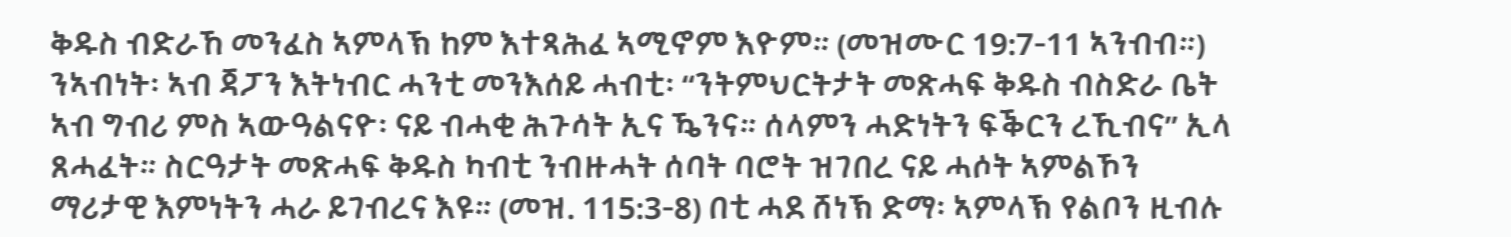ቅዱስ ብድራኸ መንፈስ ኣምላኽ ከም እተጻሕፈ ኣሚኖም እዮም። (መዝሙር 19:7-11 ኣንብብ።) ንኣብነት፡ ኣብ ጃፓን እትነብር ሓንቲ መንእሰይ ሓብቲ፡ “ንትምህርትታት መጽሓፍ ቅዱስ ብስድራ ቤት ኣብ ግብሪ ምስ ኣውዓልናዮ፡ ናይ ብሓቂ ሕጉሳት ኢና ዄንና። ሰላምን ሓድነትን ፍቕርን ረኺብና” ኢላ ጸሓፈት። ስርዓታት መጽሓፍ ቅዱስ ካብቲ ንብዙሓት ሰባት ባሮት ዝገበረ ናይ ሓሶት ኣምልኾን ማሪታዊ እምነትን ሓራ ይገብረና እዩ። (መዝ. 115:3-8) በቲ ሓደ ሸነኽ ድማ፡ ኣምላኽ የልቦን ዚብሉ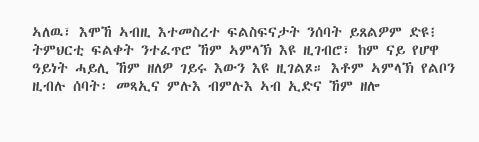ኣለዉ፣ እሞኸ ኣብዚ እተመስረተ ፍልስፍናታት ንሰባት ይጸልዎም ድዩ፧ ትምህርቲ ፍልቀት ንተፈጥሮ ኸም ኣምላኽ እዩ ዚገብሮ፣ ከም ናይ የሆዋ ዓይነት ሓይሊ ኸም ዘለዎ ገይሩ እውን እዩ ዚገልጾ። እቶም ኣምላኽ የልቦን ዚብሉ ሰባት፡ መጻኢና ምሉእ ብምሉእ ኣብ ኢድና ኸም ዘሎ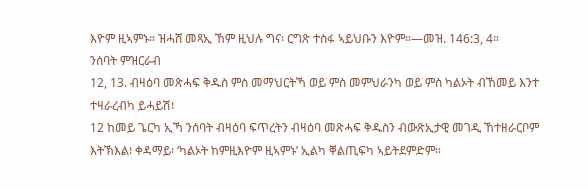እዮም ዚኣምኑ። ዝሓሸ መጻኢ ኸም ዚህሉ ግና፡ ርግጽ ተስፋ ኣይህቡን እዮም።—መዝ. 146:3, 4።
ንሰባት ምዝርራብ
12, 13. ብዛዕባ መጽሓፍ ቅዱስ ምስ መማህርትኻ ወይ ምስ መምህራንካ ወይ ምስ ካልኦት ብኸመይ እንተ ተዛራረብካ ይሓይሽ፧
12 ከመይ ጌርካ ኢኻ ንሰባት ብዛዕባ ፍጥረትን ብዛዕባ መጽሓፍ ቅዱስን ብውጽኢታዊ መገዲ ኸተዘራርቦም እትኽእል፧ ቀዳማይ፡ ‘ካልኦት ከምዚእዮም ዚኣምኑ’ ኢልካ ቐልጢፍካ ኣይትደምድም።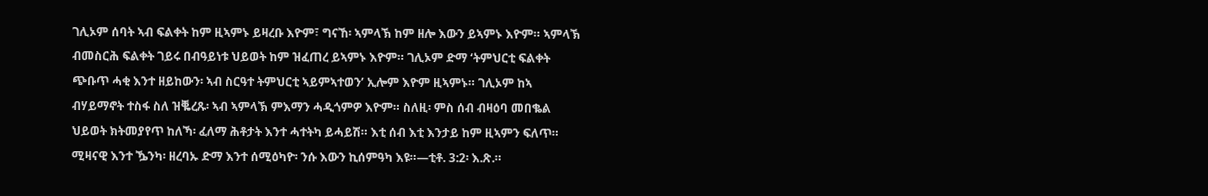ገሊኦም ሰባት ኣብ ፍልቀት ከም ዚኣምኑ ይዛረቡ እዮም፣ ግናኸ፡ ኣምላኽ ከም ዘሎ እውን ይኣምኑ እዮም። ኣምላኽ ብመስርሕ ፍልቀት ገይሩ በብዓይነቱ ህይወት ከም ዝፈጠረ ይኣምኑ እዮም። ገሊኦም ድማ ‘ትምህርቲ ፍልቀት ጭቡጥ ሓቂ እንተ ዘይከውን፡ ኣብ ስርዓተ ትምህርቲ ኣይምኣተወን’ ኢሎም እዮም ዚኣምኑ። ገሊኦም ከኣ ብሃይማኖት ተስፋ ስለ ዝቘረጹ፡ ኣብ ኣምላኽ ምእማን ሓዲጎምዎ እዮም። ስለዚ፡ ምስ ሰብ ብዛዕባ መበቈል ህይወት ክትመያየጥ ከለኻ፡ ፈለማ ሕቶታት እንተ ሓተትካ ይሓይሽ። እቲ ሰብ እቲ እንታይ ከም ዚኣምን ፍለጥ። ሚዛናዊ እንተ ዄንካ፡ ዘረባኡ ድማ እንተ ሰሚዕካዮ፡ ንሱ እውን ኪሰምዓካ እዩ።—ቲቶ. 3:2፡ እ.ጽ.።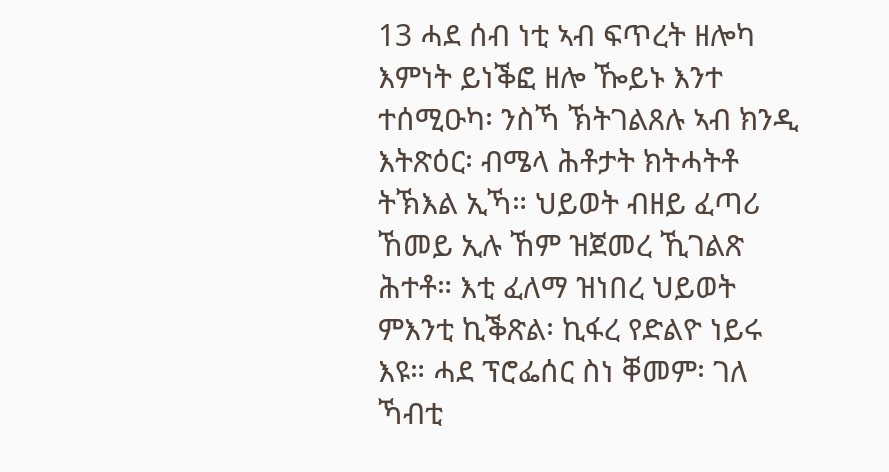13 ሓደ ሰብ ነቲ ኣብ ፍጥረት ዘሎካ እምነት ይነቕፎ ዘሎ ዀይኑ እንተ ተሰሚዑካ፡ ንስኻ ኽትገልጸሉ ኣብ ክንዲ እትጽዕር፡ ብሜላ ሕቶታት ክትሓትቶ ትኽእል ኢኻ። ህይወት ብዘይ ፈጣሪ ኸመይ ኢሉ ኸም ዝጀመረ ኺገልጽ ሕተቶ። እቲ ፈለማ ዝነበረ ህይወት ምእንቲ ኪቕጽል፡ ኪፋረ የድልዮ ነይሩ እዩ። ሓደ ፕሮፌሰር ስነ ቐመም፡ ገለ ኻብቲ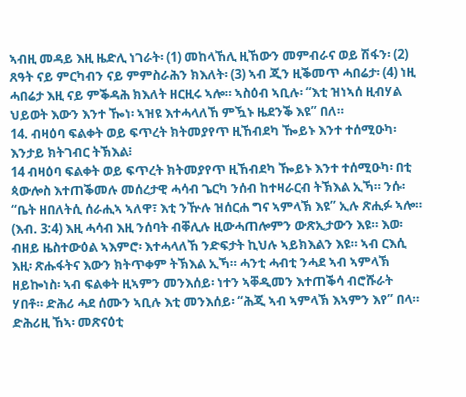ኣብዚ መዳይ እዚ ዜድሊ ነገራት፡ (1) መከላኸሊ ዚኸውን መምብራና ወይ ሽፋን፡ (2) ጸዓት ናይ ምርካብን ናይ ምምስራሕን ክእለት፡ (3) ኣብ ጂን ዚቕመጥ ሓበሬታ፡ (4) ነዚ ሓበሬታ እዚ ናይ ምቕዳሕ ክእለት ዘርዚሩ ኣሎ። ኣስዕብ ኣቢሉ፡ “እቲ ዝነኣሰ ዚብሃል ህይወት እውን እንተ ዀነ፡ ኣዝዩ እተሓላለኸ ምዃኑ ዜደንቕ እዩ” በለ።
14. ብዛዕባ ፍልቀት ወይ ፍጥረት ክትመያየጥ ዚኸብደካ ዀይኑ እንተ ተሰሚዑካ፡ እንታይ ክትገብር ትኽእል፧
14 ብዛዕባ ፍልቀት ወይ ፍጥረት ክትመያየጥ ዚኸብደካ ዀይኑ እንተ ተሰሚዑካ፡ በቲ ጳውሎስ እተጠቕመሉ መሰረታዊ ሓሳብ ጌርካ ንሰብ ከተዛራርብ ትኽእል ኢኻ። ንሱ፡ “ቤት ዘበለትሲ ሰራሒኣ ኣለዋ፣ እቲ ንዅሉ ዝሰርሐ ግና ኣምላኽ እዩ” ኢሉ ጽሒፉ ኣሎ። (እብ. 3:4) እዚ ሓሳብ እዚ ንሰባት ብቐሊሉ ዚውሓጠሎምን ውጽኢታውን እዩ። እወ፡ ብዘይ ዜስተውዕል ኣእምሮ፡ እተሓላለኸ ንድፍታት ኪህሉ ኣይክእልን እዩ። ኣብ ርእሲ እዚ፡ ጽሑፋትና እውን ክትጥቀም ትኽእል ኢኻ። ሓንቲ ሓብቲ ንሓደ ኣብ ኣምላኽ ዘይኰነስ፡ ኣብ ፍልቀት ዚኣምን መንእሰይ፡ ነተን ኣቐዲመን እተጠቕሳ ብሮሹራት ሃበቶ። ድሕሪ ሓደ ሰሙን ኣቢሉ እቲ መንእሰይ፡ “ሕጂ ኣብ ኣምላኽ እኣምን እየ” በላ። ድሕሪዚ ኸኣ፡ መጽናዕቲ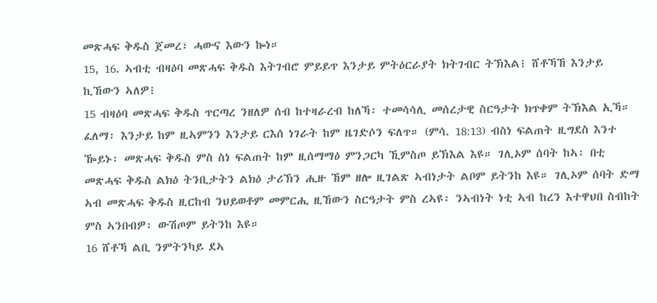መጽሓፍ ቅዱስ ጀመረ፣ ሓውና እውን ኰነ።
15, 16. ኣብቲ ብዛዕባ መጽሓፍ ቅዱስ እትገብሮ ምይይጥ እንታይ ምትዕርራያት ክትገብር ትኽእል፧ ሸቶኻኸ እንታይ ኪኸውን ኣለዎ፧
15 ብዛዕባ መጽሓፍ ቅዱስ ጥርጣረ ንዘለዎ ሰብ ከተዛራረብ ከለኻ፡ ተመሳሳሊ መሰረታዊ ስርዓታት ክጥቀም ትኽእል ኢኻ። ፈለማ፡ እንታይ ከም ዚኣምንን እንታይ ርእሰ ነገራት ከም ዜገድሶን ፍለጥ። (ምሳ. 18:13) ብስነ ፍልጠት ዚግደስ እንተ ዀይኑ፡ መጽሓፍ ቅዱስ ምስ ስነ ፍልጠት ከም ዚሰማማዕ ምንጋርካ ኺምስጦ ይኽእል እዩ። ገሊኦም ሰባት ከኣ፡ በቲ መጽሓፍ ቅዱስ ልክዕ ትንቢታትን ልክዕ ታሪኽን ሒዙ ኸም ዘሎ ዚገልጽ ኣብነታት ልቦም ይትንከ እዩ። ገሊኦም ሰባት ድማ ኣብ መጽሓፍ ቅዱስ ዚርከብ ንህይወቶም መምርሒ ዚኸውን ስርዓታት ምስ ረኣዩ፡ ንኣብነት ነቲ ኣብ ከረን እተዋህበ ስብከት ምስ ኣንበብዎ፡ ውሽጦም ይትንከ እዩ።
16 ሸቶኻ ልቢ ንምትንካይ ደኣ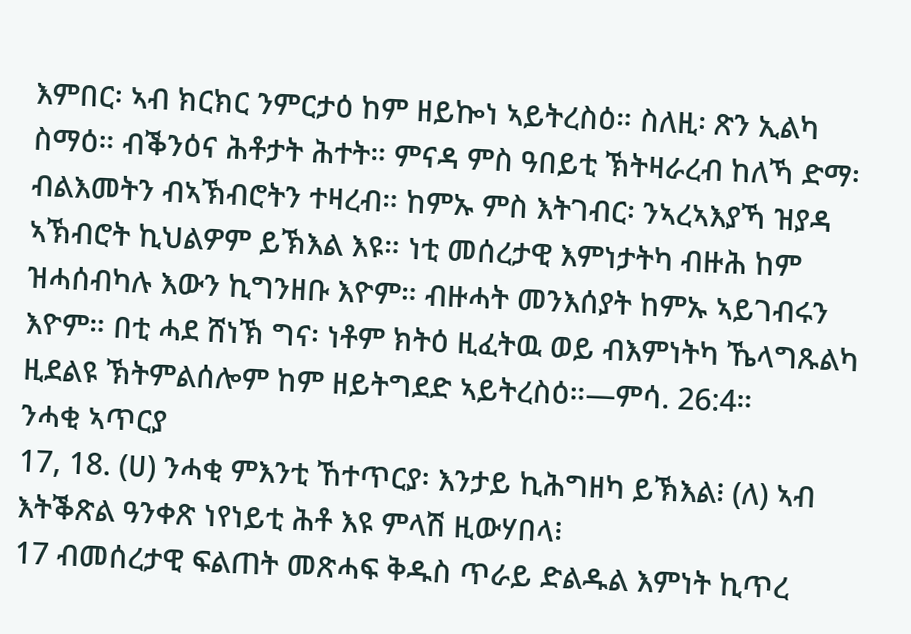እምበር፡ ኣብ ክርክር ንምርታዕ ከም ዘይኰነ ኣይትረስዕ። ስለዚ፡ ጽን ኢልካ ስማዕ። ብቕንዕና ሕቶታት ሕተት። ምናዳ ምስ ዓበይቲ ኽትዛራረብ ከለኻ ድማ፡ ብልእመትን ብኣኽብሮትን ተዛረብ። ከምኡ ምስ እትገብር፡ ንኣረኣእያኻ ዝያዳ ኣኽብሮት ኪህልዎም ይኽእል እዩ። ነቲ መሰረታዊ እምነታትካ ብዙሕ ከም ዝሓሰብካሉ እውን ኪግንዘቡ እዮም። ብዙሓት መንእሰያት ከምኡ ኣይገብሩን እዮም። በቲ ሓደ ሸነኽ ግና፡ ነቶም ክትዕ ዚፈትዉ ወይ ብእምነትካ ኼላግጹልካ ዚደልዩ ኽትምልሰሎም ከም ዘይትግደድ ኣይትረስዕ።—ምሳ. 26:4።
ንሓቂ ኣጥርያ
17, 18. (ሀ) ንሓቂ ምእንቲ ኸተጥርያ፡ እንታይ ኪሕግዘካ ይኽእል፧ (ለ) ኣብ እትቕጽል ዓንቀጽ ነየነይቲ ሕቶ እዩ ምላሽ ዚውሃበላ፧
17 ብመሰረታዊ ፍልጠት መጽሓፍ ቅዱስ ጥራይ ድልዱል እምነት ኪጥረ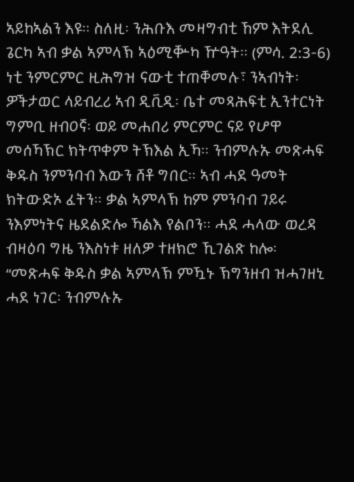ኣይከኣልን እዩ። ስለዚ፡ ንሕቡእ መዛግብቲ ኸም እትደሊ ጌርካ ኣብ ቃል ኣምላኽ ኣዕሚቝካ ዅዓት። (ምሳ. 2:3-6) ነቲ ንምርምር ዚሕግዝ ናውቲ ተጠቐመሉ፣ ንኣብነት፡ ዎችታወር ላይብረሪ ኣብ ዲቪዲ፡ ቤተ መጻሕፍቲ ኢንተርነት ግምቢ ዘብዐኛ፡ ወይ መሐበሪ ምርምር ናይ የሆዋ መሰኻኽር ክትጥቀም ትኽእል ኢኻ። ንብምሉኡ መጽሓፍ ቅዱስ ንምንባብ እውን ሸቶ ግበር። ኣብ ሓደ ዓመት ክትውድኦ ፈትን። ቃል ኣምላኽ ከም ምንባብ ገይሩ ንእምነትና ዜደልድሎ ኻልእ የልቦን። ሓደ ሓላው ወረዳ ብዛዕባ ግዜ ንእስነቱ ዘለዎ ተዘክሮ ኺገልጽ ከሎ፡ “መጽሓፍ ቅዱስ ቃል ኣምላኽ ምዃኑ ኽግንዘብ ዝሓገዘኒ ሓደ ነገር፡ ንብምሉኡ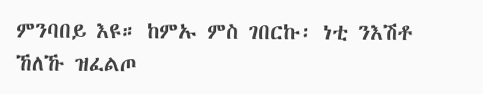ምንባበይ እዩ። ከምኡ ምስ ገበርኩ፡ ነቲ ንእሽቶ ኸለኹ ዝፈልጦ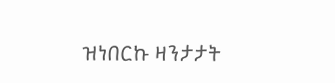ዝነበርኩ ዛንታታት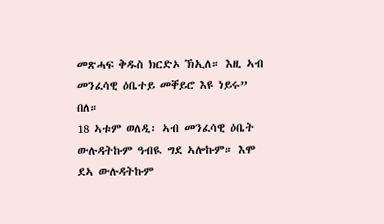መጽሓፍ ቅዱስ ክርድኦ ኽኢለ። እዚ ኣብ መንፈሳዊ ዕቤተይ መቐይሮ እዩ ነይሩ” በለ።
18 ኣቱም ወለዲ፡ ኣብ መንፈሳዊ ዕቤት ውሉዳትኩም ዓብዪ ግደ ኣሎኩም። እሞ ደኣ ውሉዳትኩም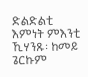ድልድልቲ እምነት ምእንቲ ኺሃንጹ፡ ከመይ ጌርኩም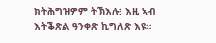ክትሕግዝዎም ትኽእሉ፧ እዚ ኣብ እትቕጽል ዓንቀጽ ኪግለጽ እዩ።